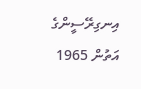އިނގިރޭސީންގެ އަތުން 1965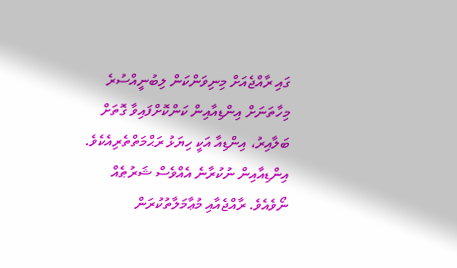ގައި ރާއްޖެއަށް މިނިވަންކަން ލިބުނީއްސުރެ މިހާތަނަށް އިންޑިއާއިން ކަންކޮށްފައިވާ ގޮތަށް ބަލާއިރު، އިންޑިއާ އަކީ ހިޔަޅު ރަޙްމަތްތެރިއެކެވެ. އިންޑިއާއިން ނުކުރާނެ އެއްވެސް ޝަރުޠެއް ނޯވެއެވެ. ރާއްޖެއާއި މުޢާމަލާތުކުރަން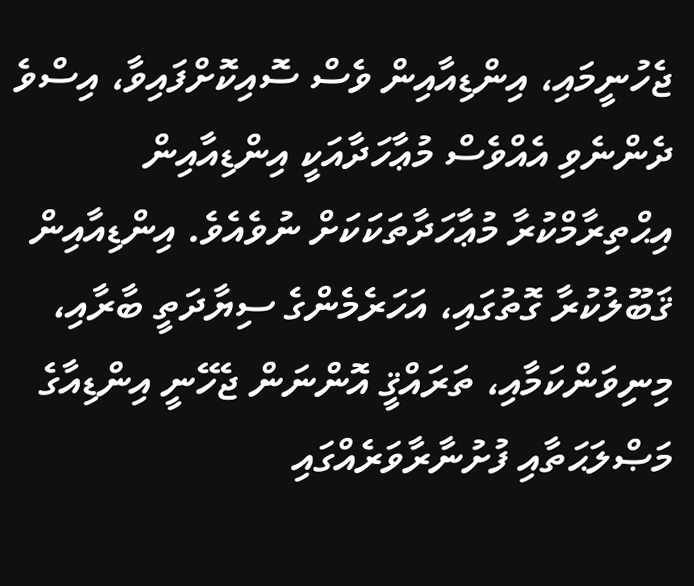ޖެހުނީމައި، އިންޑިއާއިން ވެސް ސޮއިކޮށްފައިވާ، އިސްވެ ދެންނެވި އެއްވެސް މުޢާހަދާއަކީ އިންޑިއާއިން އިޙްތިރާމްކުރާ މުޢާހަދާތަކަކަށް ނުވެއެވެ. އިންޑިއާއިން ޤަބޫލުކުރާ ގޮތުގައި، އަހަރެމެންގެ ސިޔާދަތީ ބާރާއި، މިނިވަންކަމާއި، ތަރައްޤީ އޮންނަން ޖެހޭނީ އިންޑިއާގެ މަޞްލަޙަތާއި ފުށުނާރާވަރެއްގައި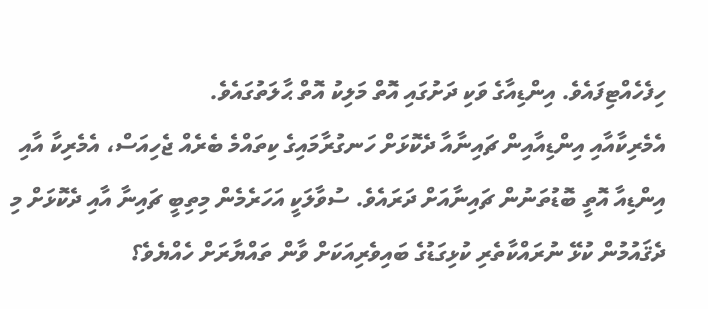ހިފެހެއްޓިފައެވެ. އިންޑިއާގެ ވަކި ދަށުގައި އޮތް މަލިކު އޮތް ޙާލަތުގައެވެ.
އެމެރިކާއާއި އިންޑިއާއިން ޗައިނާއާ ދެކޮޅަށް ހަނގުރާމައިގެ ކިތައްމެ ބެރެއް ޖެހިއަސް، އެމެރިކާ އާއި އިންޑިއާ އޮތީ ބޮޑުތަނުން ޗައިނާއަށް ދަރައެވެ. ސުވާލަކީ އަހަރެމެން މިތިބީ ޗައިނާ އާއި ދެކޮޅަށް މި ދެޤައުމުން ކުޅޭ ނުރައްކާތެރި ކުޅިގަޑުގެ ބައިވެރިއަކަށް ވާން ތައްޔާރަށް ހެއްޔެވެ؟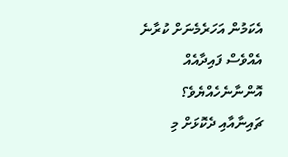އެކަމުން އަހަރެމެނަށް ކުރާނެ އެއްވެސް ފައިދާއެއް އޮންނާނެހެއްޔެވެ؟ ޗައިނާއާއި ދެކޮޅަށް މި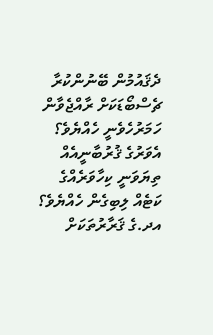ދެޤައުމުން ބޭނުންކުރާ ޗެސްބޯޑަކަށް ރާއްޖެވާން ހަމަރުހެވެނީ ހެއްޔެވެ؟ އެވަރުގެ ޤުރުބާނީއެއް ތިޔަވަނީ ކިހާވަރެއްގެ ކަޓެއް ލިބިގެން ހެއްޔެވެ؟ އދ.ގެ ޤަރާރުތަކަށް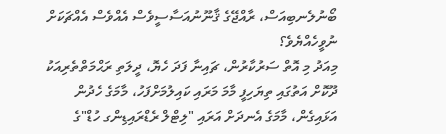ބޯނުލެނބިއަސް، ރާއްޖޭގެ ޤާނޫނުއަސާސީވެސް އެއްވެސް އެއްޗަކަށް ނުވީހެއްޔެވެ؟
މިއަދު މި އޮތް ސަރުކާރުން، ޗައިނާ ފަދަ ހެޔޮ، ދީލަތި ރަޙްމަތްތެރިއަކު ދޫކޮށް އަތުގައި ތިޔަހިފީ މާމަ މަރައި ކައިލުމަށްފަހު، މާމަގެ ހެދުން އަޅައިގެން، މާމަގެ އެނދަށް އަރައި "ލިޓްލް ރެޑްރައިޑިންގ ހުޑް"ގެ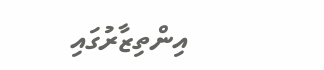އިންތިޒާރުގައި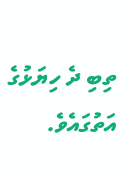ތިބި ދެ ހިޔަޅުގެ އަތުގައެވެ.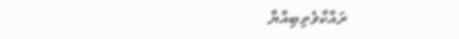ރައްކާވެތިބިއްޔާ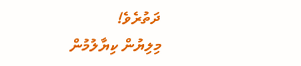ދަތުރެވެ!
މިލިޔުން ކިޔާލުމުން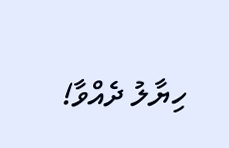ހިޔާލު ދެއްވާ!